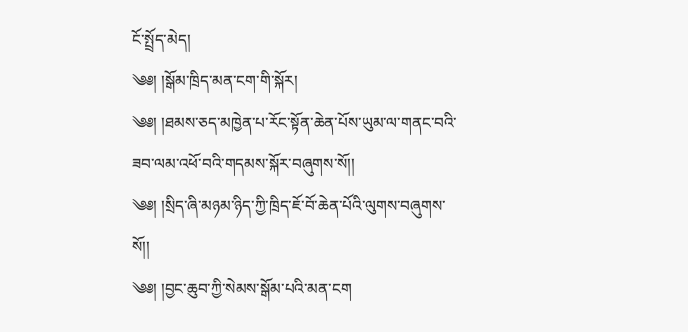ངོ་སྤྲོད་མེད།
༄༅། །སྒོམ་ཁྲིད་མན་ངག་གི་སྐོར།
༄༅། །ཐམས་ཅད་མཁྱེན་པ་རོང་སྟོན་ཆེན་པོས་ཡུམ་ལ་གནང་བའི་ཟབ་ལམ་འཕོ་བའི་གདམས་སྐོར་བཞུགས་སོ།།
༄༅། །སྲིད་ཞི་མཉམ་ཉིད་ཀྱི་ཁྲིད་ཇོ་བོ་ཆེན་པོའི་ལུགས་བཞུགས་སོ།།
༄༅། །བྱང་ཆུབ་ཀྱི་སེམས་སྒོམ་པའི་མན་ངག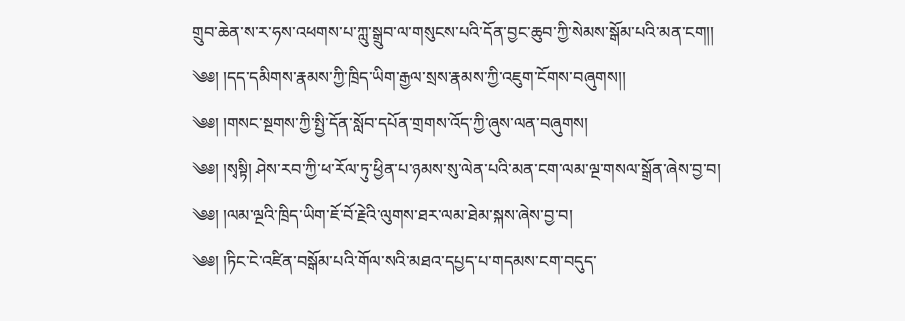གྲུབ་ཆེན་ས་ར་ཧས་འཕགས་པ་ཀླུ་སྒྲུབ་ལ་གསུངས་པའི་དོན་བྱང་ཆུབ་ཀྱི་སེམས་སྒོམ་པའི་མན་ངག།།
༄༅། །དད་དམིགས་རྣམས་ཀྱི་ཁྲིད་ཡིག་རྒྱལ་སྲས་རྣམས་ཀྱི་འཇུག་ངོགས་བཞུགས།།
༄༅། །གསང་སྔགས་ཀྱི་སྤྱི་དོན་སློབ་དཔོན་གྲགས་འོད་ཀྱི་ཞུས་ལན་བཞུགས།
༄༅། །སྭསྟི། ཤེས་རབ་ཀྱི་ཕ་རོལ་ཏུ་ཕྱིན་པ་ཉམས་སུ་ལེན་པའི་མན་ངག་ལམ་ལྔ་གསལ་སྒྲོན་ཞེས་བྱ་བ།
༄༅། །ལམ་ལྔའི་ཁྲིད་ཡིག་ཇོ་བོ་རྗེའི་ལུགས་ཐར་ལམ་ཐེམ་སྐས་ཞེས་བྱ་བ།
༄༅། །ཏིང་ངེ་འཛིན་བསྒོམ་པའི་གོལ་སའི་མཐའ་དཔྱད་པ་གདམས་ངག་བདུད་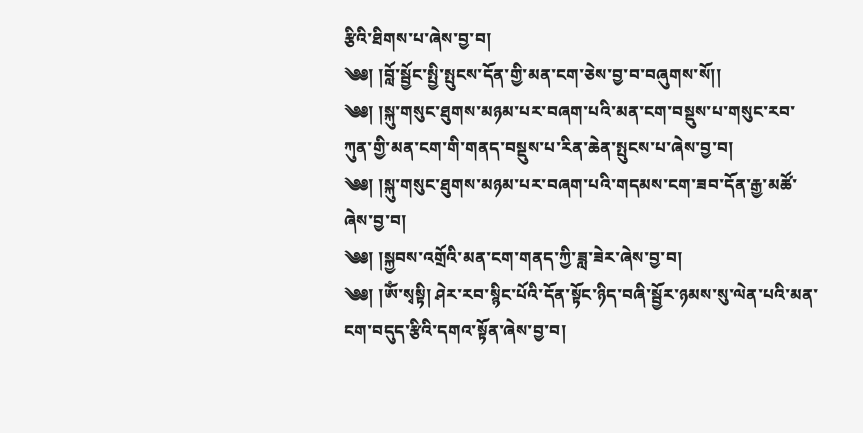རྩིའི་ཐིགས་པ་ཞེས་བྱ་བ།
༄༅། །བློ་སྦྱོང་སྤྱི་སྤུངས་དོན་གྱི་མན་ངག་ཅེས་བྱ་བ་བཞུགས་སོ།།
༄༅། །སྐུ་གསུང་ཐུགས་མཉམ་པར་བཞག་པའི་མན་ངག་བསྡུས་པ་གསུང་རབ་ཀུན་གྱི་མན་ངག་གི་གནད་བསྡུས་པ་རིན་ཆེན་སྤུངས་པ་ཞེས་བྱ་བ།
༄༅། །སྐུ་གསུང་ཐུགས་མཉམ་པར་བཞག་པའི་གདམས་ངག་ཟབ་དོན་རྒྱ་མཚོ་ཞེས་བྱ་བ།
༄༅། །སྐྱབས་འགྲོའི་མན་ངག་གནད་ཀྱི་ཟླ་ཟེར་ཞེས་བྱ་བ།
༄༅། །ཨོཾ་སྭསྟི། ཤེར་རབ་སྙིང་པོའི་དོན་སྟོང་ཉིད་བཞི་སྦྱོར་ཉམས་སུ་ལེན་པའི་མན་ངག་བདུད་རྩིའི་དགའ་སྟོན་ཞེས་བྱ་བ།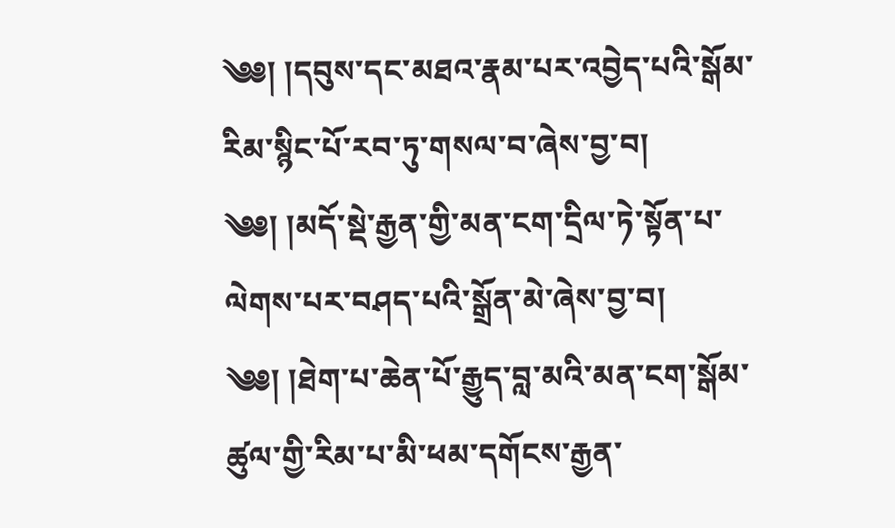༄༅། །དབུས་དང་མཐའ་རྣམ་པར་འབྱེད་པའི་སྒོམ་རིམ་སྙིང་པོ་རབ་ཏུ་གསལ་བ་ཞེས་བྱ་བ།
༄༅། །མདོ་སྡེ་རྒྱན་གྱི་མན་ངག་དྲིལ་ཏེ་སྟོན་པ་ལེགས་པར་བཤད་པའི་སྒྲོན་མེ་ཞེས་བྱ་བ།
༄༅། །ཐེག་པ་ཆེན་པོ་རྒྱུད་བླ་མའི་མན་ངག་སྒོམ་ཚུལ་གྱི་རིམ་པ་མི་ཕམ་དགོངས་རྒྱན་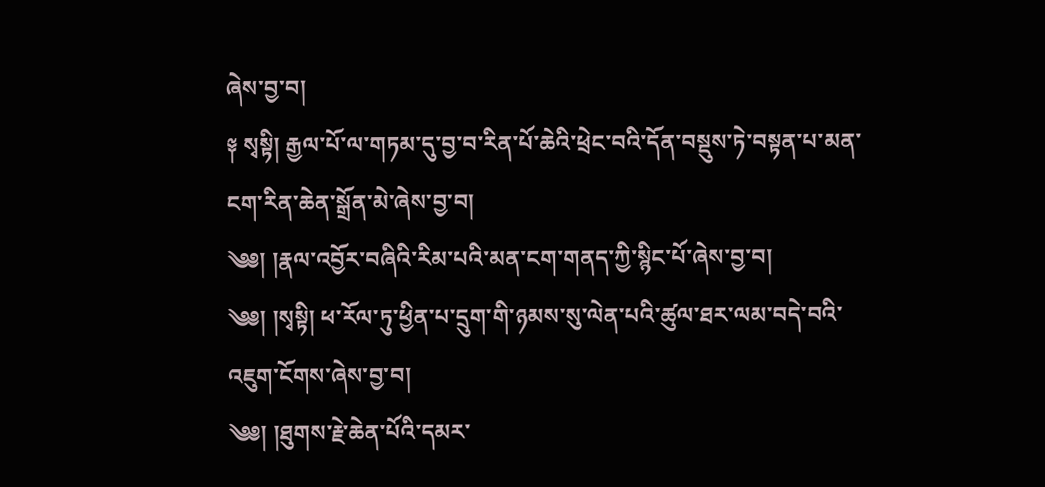ཞེས་བྱ་བ།
༈ སྭསྟི། རྒྱལ་པོ་ལ་གཏམ་དུ་བྱ་བ་རིན་པོ་ཆེའི་ཕྲེང་བའི་དོན་བསྡུས་ཏེ་བསྟན་པ་མན་ངག་རིན་ཆེན་སྒྲོན་མེ་ཞེས་བྱ་བ།
༄༅། །རྣལ་འབྱོར་བཞིའི་རིམ་པའི་མན་ངག་གནད་ཀྱི་སྙིང་པོ་ཞེས་བྱ་བ།
༄༅། །སྭསྟི། ཕ་རོལ་ཏུ་ཕྱིན་པ་དྲུག་གི་ཉམས་སུ་ལེན་པའི་ཚུལ་ཐར་ལམ་བདེ་བའི་འཇུག་ངོགས་ཞེས་བྱ་བ།
༄༅། །ཐུགས་རྗེ་ཆེན་པོའི་དམར་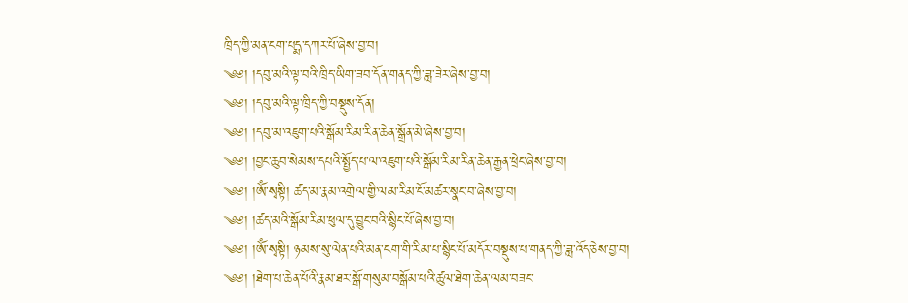ཁྲིད་ཀྱི་མན་ངག་པདྨ་དཀར་པོ་ཞེས་བྱ་བ།
༄༅། །དབུ་མའི་ལྟ་བའི་ཁྲིད་ཡིག་ཟབ་དོན་གནད་ཀྱི་ཟླ་ཟེར་ཞེས་བྱ་བ།
༄༅། །དབུ་མའི་ལྟ་ཁྲིད་ཀྱི་བསྡུས་དོན།
༄༅། །དབུ་མ་འཇུག་པའི་སྒོམ་རིམ་རིན་ཆེན་སྒྲོན་མེ་ཞེས་བྱ་བ།
༄༅། །བྱང་ཆུབ་སེམས་དཔའི་སྤྱོད་པ་ལ་འཇུག་པའི་སྒོམ་རིམ་རིན་ཆེན་རྒྱན་ཕྲེང་ཞེས་བྱ་བ།
༄༅། །ཨོཾ་སྭསྟི། ཚད་མ་རྣམ་འགྲེལ་གྱི་ལམ་རིམ་ངོ་མཚར་སྣང་བ་ཞེས་བྱ་བ།
༄༅། །ཚད་མའི་སྒོམ་རིམ་ཕུལ་དུ་བྱུང་བའི་སྙིང་པོ་ཞེས་བྱ་བ།
༄༅། །ཨོཾ་སྭསྟི། ཉམས་སུ་ལེན་པའི་མན་ངག་གི་རིམ་པ་སྙིང་པོ་མདོར་བསྡུས་པ་གནད་ཀྱི་ཟླ་འོད་ཅེས་བྱ་བ།
༄༅། །ཐེག་པ་ཆེན་པོའི་རྣམ་ཐར་སྒོ་གསུམ་བསྒོམ་པའི་ཚུལ་ཐེག་ཆེན་ལམ་བཟང་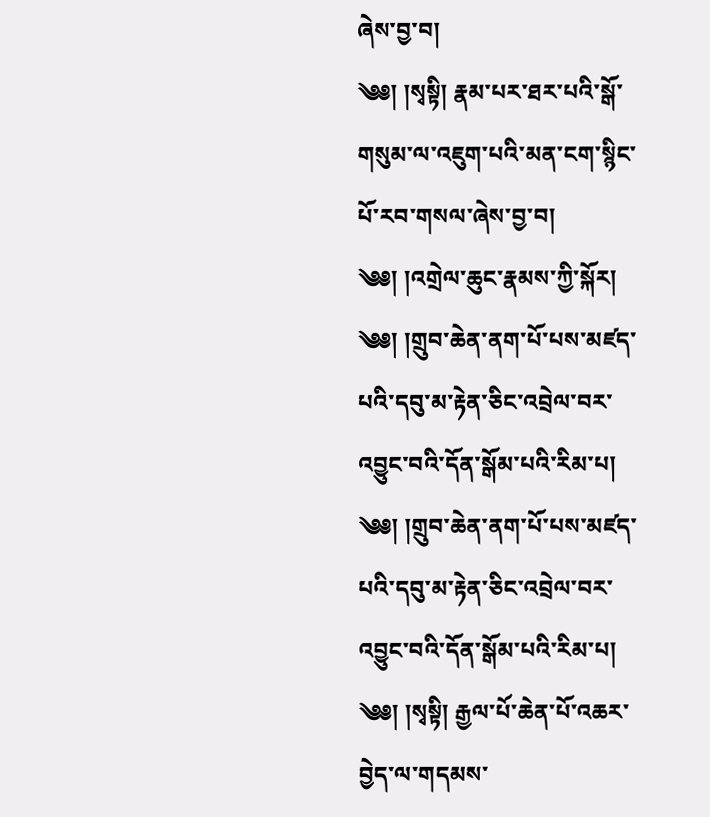ཞེས་བྱ་བ།
༄༅། །སྭསྟི། རྣམ་པར་ཐར་པའི་སྒོ་གསུམ་ལ་འཇུག་པའི་མན་ངག་སྙིང་པོ་རབ་གསལ་ཞེས་བྱ་བ།
༄༅། །འགྲེལ་ཆུང་རྣམས་ཀྱི་སྐོར།
༄༅། །གྲུབ་ཆེན་ནག་པོ་པས་མཛད་པའི་དབུ་མ་རྟེན་ཅིང་འབྲེལ་བར་འབྱུང་བའི་དོན་སྒོམ་པའི་རིམ་པ།
༄༅། །གྲུབ་ཆེན་ནག་པོ་པས་མཛད་པའི་དབུ་མ་རྟེན་ཅིང་འབྲེལ་བར་འབྱུང་བའི་དོན་སྒོམ་པའི་རིམ་པ།
༄༅། །སྭསྟི། རྒྱལ་པོ་ཆེན་པོ་འཆར་བྱེད་ལ་གདམས་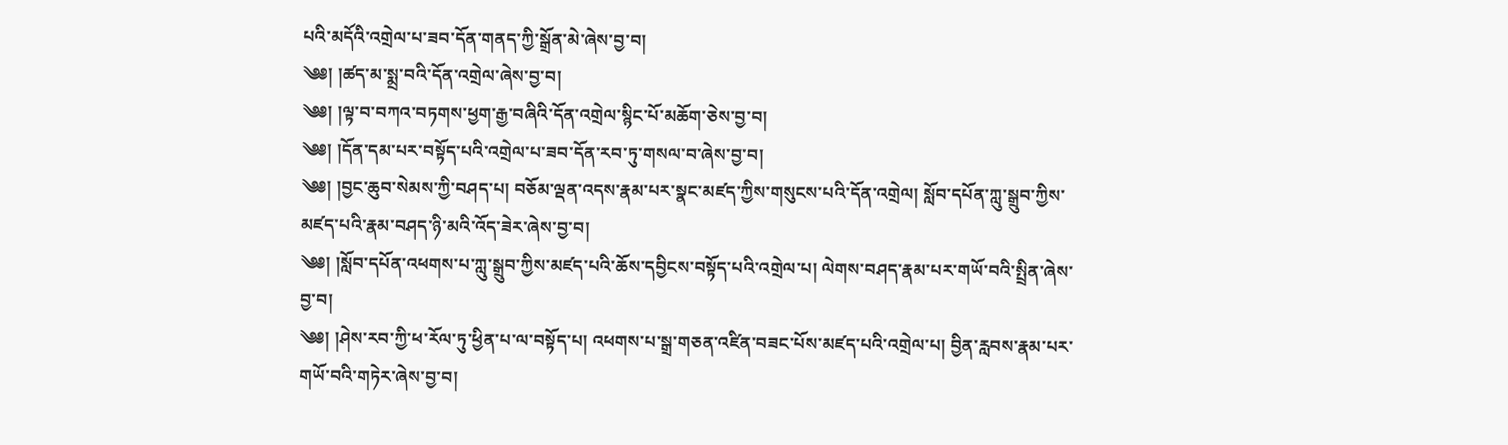པའི་མདོའི་འགྲེལ་པ་ཟབ་དོན་གནད་ཀྱི་སྒྲོན་མེ་ཞེས་བྱ་བ།
༄༅། །ཚད་མ་སྨྲ་བའི་དོན་འགྲེལ་ཞེས་བྱ་བ།
༄༅། །ལྟ་བ་བཀའ་བཏགས་ཕྱག་རྒྱ་བཞིའི་དོན་འགྲེལ་སྙིང་པོ་མཆོག་ཅེས་བྱ་བ།
༄༅། །དོན་དམ་པར་བསྟོད་པའི་འགྲེལ་པ་ཟབ་དོན་རབ་ཏུ་གསལ་བ་ཞེས་བྱ་བ།
༄༅། །བྱང་ཆུབ་སེམས་ཀྱི་བཤད་པ། བཅོམ་ལྡན་འདས་རྣམ་པར་སྣང་མཛད་ཀྱིས་གསུངས་པའི་དོན་འགྲེལ། སློབ་དཔོན་ཀླུ་སྒྲུབ་ཀྱིས་མཛད་པའི་རྣམ་བཤད་ཉི་མའི་འོད་ཟེར་ཞེས་བྱ་བ།
༄༅། །སློབ་དཔོན་འཕགས་པ་ཀླུ་སྒྲུབ་ཀྱིས་མཛད་པའི་ཆོས་དབྱིངས་བསྟོད་པའི་འགྲེལ་པ། ལེགས་བཤད་རྣམ་པར་གཡོ་བའི་སྤྲིན་ཞེས་བྱ་བ།
༄༅། །ཤེས་རབ་ཀྱི་ཕ་རོལ་ཏུ་ཕྱིན་པ་ལ་བསྟོད་པ། འཕགས་པ་སྒྲ་གཅན་འཛིན་བཟང་པོས་མཛད་པའི་འགྲེལ་པ། བྱིན་རླབས་རྣམ་པར་གཡོ་བའི་གཏེར་ཞེས་བྱ་བ།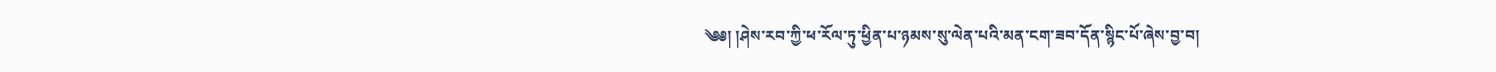༄༅། །ཤེས་རབ་ཀྱི་ཕ་རོལ་ཏུ་ཕྱིན་པ་ཉམས་སུ་ལེན་པའི་མན་ངག་ཟབ་དོན་སྙིང་པོ་ཞེས་བྱ་བ།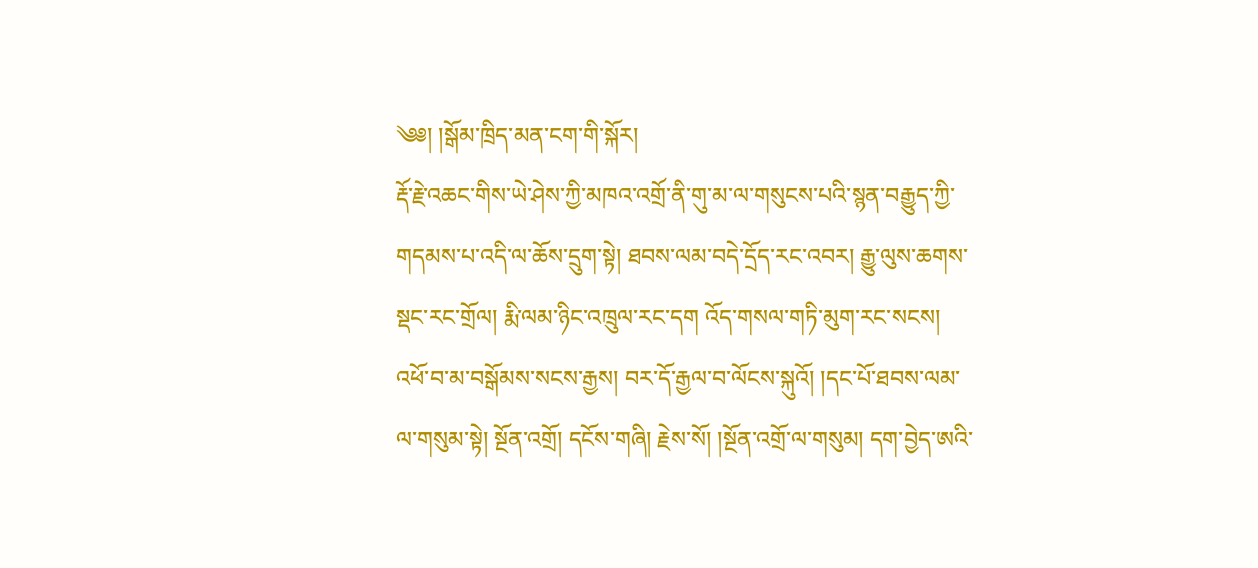༄༅། །སྒོམ་ཁྲིད་མན་ངག་གི་སྐོར།
རྡོ་རྗེ་འཆང་གིས་ཡེ་ཤེས་ཀྱི་མཁའ་འགྲོ་ནི་གུ་མ་ལ་གསུངས་པའི་སྙན་བརྒྱུད་ཀྱི་གདམས་པ་འདི་ལ་ཆོས་དྲུག་སྟེ། ཐབས་ལམ་བདེ་དྲོད་རང་འབར། རྒྱུ་ལུས་ཆགས་སྡང་རང་གྲོལ། རྨི་ལམ་ཉིང་འཁྲུལ་རང་དག འོད་གསལ་གཏི་མུག་རང་སངས། འཕོ་བ་མ་བསྒོམས་སངས་རྒྱས། བར་དོ་རྒྱལ་བ་ལོངས་སྐུའོ། །དང་པོ་ཐབས་ལམ་ལ་གསུམ་སྟེ། སྔོན་འགྲོ། དངོས་གཞི། རྗེས་སོ། །སྔོན་འགྲོ་ལ་གསུམ། དག་བྱེད་ཨའི་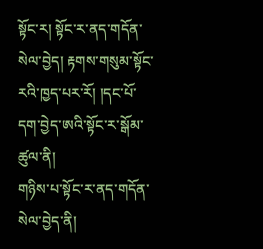སྟོང་ར། སྟོང་ར་ནད་གདོན་སེལ་བྱེད། རྟགས་གསུམ་སྟོང་རའི་ཁྱད་པར་རོ། །དང་པོ་དག་བྱེད་ཨའི་སྟོང་ར་སྒོམ་ཚུལ་ནི།
གཉིས་པ་སྟོང་ར་ནད་གདོན་སེལ་བྱེད་ནི།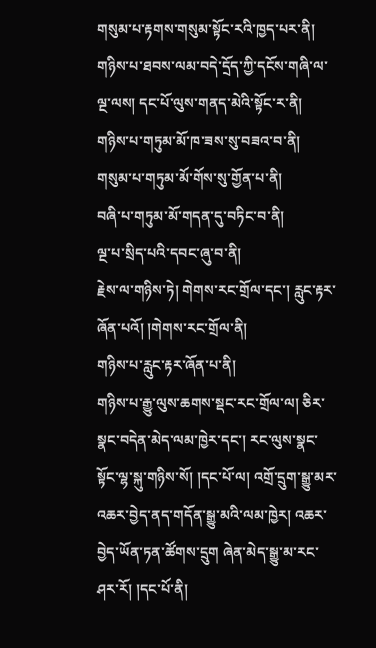གསུམ་པ་རྟགས་གསུམ་སྟོང་རའི་ཁྱད་པར་ནི།
གཉིས་པ་ཐབས་ལམ་བདེ་དྲོད་ཀྱི་དངོས་གཞི་ལ་ལྔ་ལས། དང་པོ་ལུས་གནད་མེའི་སྟོང་ར་ནི།
གཉིས་པ་གཏུམ་མོ་ཁ་ཟས་སུ་བཟའ་བ་ནི།
གསུམ་པ་གཏུམ་མོ་གོས་སུ་གྱོན་པ་ནི།
བཞི་པ་གཏུམ་མོ་གདན་དུ་བཏིང་བ་ནི།
ལྔ་པ་སྲིད་པའི་དབང་ཞུ་བ་ནི།
རྗེས་ལ་གཉིས་ཏེ། གེགས་རང་གྲོལ་དང་། རླུང་རྟར་ཞོན་པའོ། །གེགས་རང་གྲོལ་ནི།
གཉིས་པ་རླུང་རྟར་ཞོན་པ་ནི།
གཉིས་པ་རྒྱུ་ལུས་ཆགས་སྡང་རང་གྲོལ་ལ། ཅིར་སྣང་བདེན་མེད་ལམ་ཁྱེར་དང་། རང་ལུས་སྣང་སྟོང་ལྷ་སྐུ་གཉིས་སོ། །དང་པོ་ལ། འགྲོ་དྲུག་སྒྱུ་མར་འཆར་བྱེད་ནད་གདོན་སྒྱུ་མའི་ལམ་ཁྱེར། འཆར་བྱེད་ཡོན་ཏན་ཚོགས་དྲུག ཞེན་མེད་སྒྱུ་མ་རང་ཤར་རོ། །དང་པོ་ནི།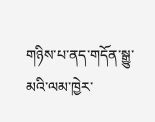གཉིས་པ་ནད་གདོན་སྒྱུ་མའི་ལམ་ཁྱེར་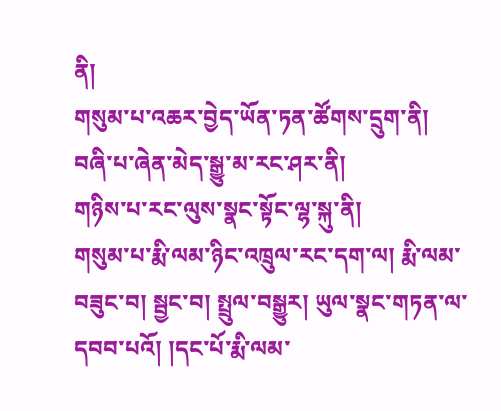ནི།
གསུམ་པ་འཆར་བྱེད་ཡོན་ཏན་ཚོགས་དྲུག་ནི།
བཞི་པ་ཞེན་མེད་སྒྱུ་མ་རང་ཤར་ནི།
གཉིས་པ་རང་ལུས་སྣང་སྟོང་ལྷ་སྐུ་ནི།
གསུམ་པ་རྨི་ལམ་ཉིང་འཁྲུལ་རང་དག་ལ། རྨི་ལམ་བཟུང་བ། སྦྱང་བ། སྤྲུལ་བསྒྱུར། ཡུལ་སྣང་གཏན་ལ་དབབ་པའོ། །དང་པོ་རྨི་ལམ་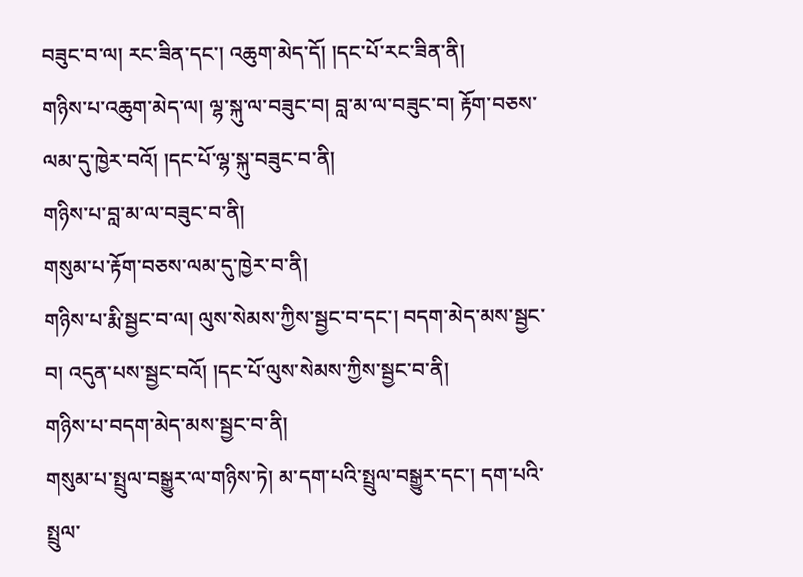བཟུང་བ་ལ། རང་ཟིན་དང་། འཆུག་མེད་དོ། །དང་པོ་རང་ཟིན་ནི།
གཉིས་པ་འཆུག་མེད་ལ། ལྷ་སྐུ་ལ་བཟུང་བ། བླ་མ་ལ་བཟུང་བ། རྟོག་བཅས་ལམ་དུ་ཁྱེར་བའོ། །དང་པོ་ལྷ་སྐུ་བཟུང་བ་ནི།
གཉིས་པ་བླ་མ་ལ་བཟུང་བ་ནི།
གསུམ་པ་རྟོག་བཅས་ལམ་དུ་ཁྱེར་བ་ནི།
གཉིས་པ་རྨི་སྦྱང་བ་ལ། ལུས་སེམས་ཀྱིས་སྦྱང་བ་དང་། བདག་མེད་མས་སྦྱང་བ། འདུན་པས་སྦྱང་བའོ། །དང་པོ་ལུས་སེམས་ཀྱིས་སྦྱང་བ་ནི།
གཉིས་པ་བདག་མེད་མས་སྦྱང་བ་ནི།
གསུམ་པ་སྤྲུལ་བསྒྱུར་ལ་གཉིས་ཏེ། མ་དག་པའི་སྤྲུལ་བསྒྱུར་དང་། དག་པའི་སྤྲུལ་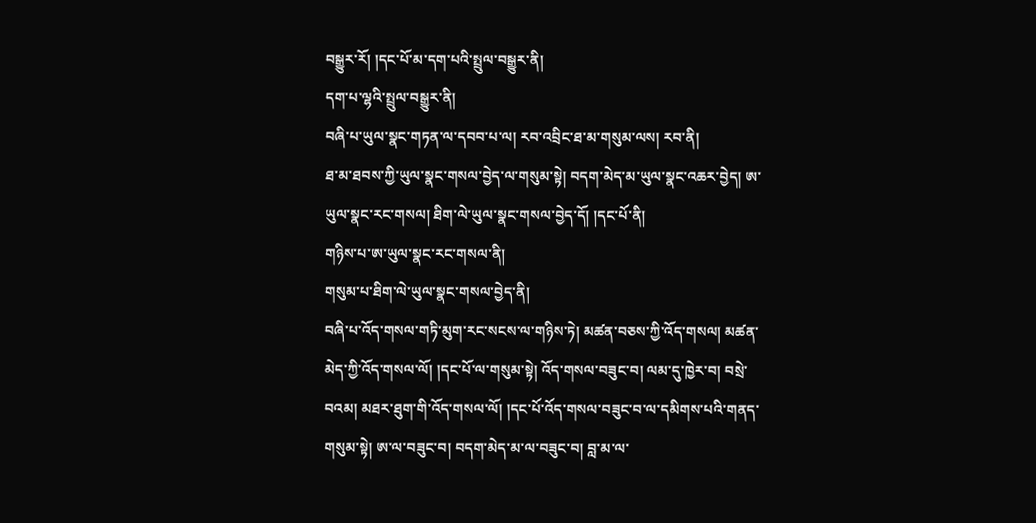བསྒྱུར་རོ། །དང་པོ་མ་དག་པའི་སྤྲུལ་བསྒྱུར་ནི།
དག་པ་ལྷའི་སྤྲུལ་བསྒྱུར་ནི།
བཞི་པ་ཡུལ་སྣང་གཏན་ལ་དབབ་པ་ལ། རབ་འབྲིང་ཐ་མ་གསུམ་ལས། རབ་ནི།
ཐ་མ་ཐབས་ཀྱི་ཡུལ་སྣང་གསལ་བྱེད་ལ་གསུམ་སྟེ། བདག་མེད་མ་ཡུལ་སྣང་འཆར་བྱེད། ཨ་ཡུལ་སྣང་རང་གསལ། ཐིག་ལེ་ཡུལ་སྣང་གསལ་བྱེད་དོ། །དང་པོ་ནི།
གཉིས་པ་ཨ་ཡུལ་སྣང་རང་གསལ་ནི།
གསུམ་པ་ཐིག་ལེ་ཡུལ་སྣང་གསལ་བྱེད་ནི།
བཞི་པ་འོད་གསལ་གཏི་མུག་རང་སངས་ལ་གཉིས་ཏེ། མཚན་བཅས་ཀྱི་འོད་གསལ། མཚན་མེད་ཀྱི་འོད་གསལ་ལོ། །དང་པོ་ལ་གསུམ་སྟེ། འོད་གསལ་བཟུང་བ། ལམ་དུ་ཁྱེར་བ། བསྲེ་བའམ། མཐར་ཐུག་གི་འོད་གསལ་ལོ། །དང་པོ་འོད་གསལ་བཟུང་བ་ལ་དམིགས་པའི་གནད་གསུམ་སྟེ། ཨ་ལ་བཟུང་བ། བདག་མེད་མ་ལ་བཟུང་བ། བླ་མ་ལ་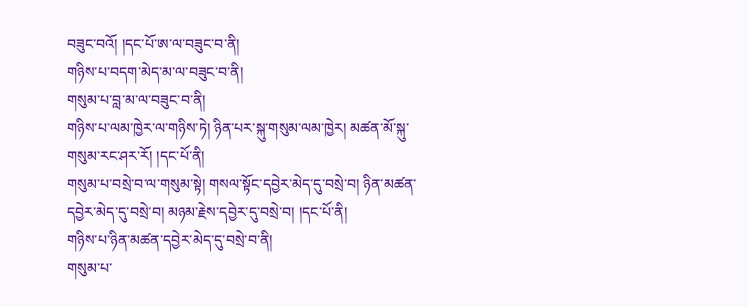བཟུང་བའོ། །དང་པོ་ཨ་ལ་བཟུང་བ་ནི།
གཉིས་པ་བདག་མེད་མ་ལ་བཟུང་བ་ནི།
གསུམ་པ་བླ་མ་ལ་བཟུང་བ་ནི།
གཉིས་པ་ལམ་ཁྱེར་ལ་གཉིས་ཏེ། ཉིན་པར་སྐུ་གསུམ་ལམ་ཁྱེར། མཚན་མོ་སྐུ་གསུམ་རང་ཤར་རོ། །དང་པོ་ནི།
གསུམ་པ་བསྲེ་བ་ལ་གསུམ་སྟེ། གསལ་སྟོང་དབྱེར་མེད་དུ་བསྲེ་བ། ཉིན་མཚན་དབྱེར་མེད་དུ་བསྲེ་བ། མཉམ་རྗེས་དབྱེར་དུ་བསྲེ་བ། །དང་པོ་ནི།
གཉིས་པ་ཉིན་མཚན་དབྱེར་མེད་དུ་བསྲེ་བ་ནི།
གསུམ་པ་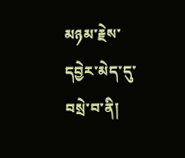མཉམ་རྗེས་དབྱེར་མེད་དུ་བསྲེ་བ་ནི།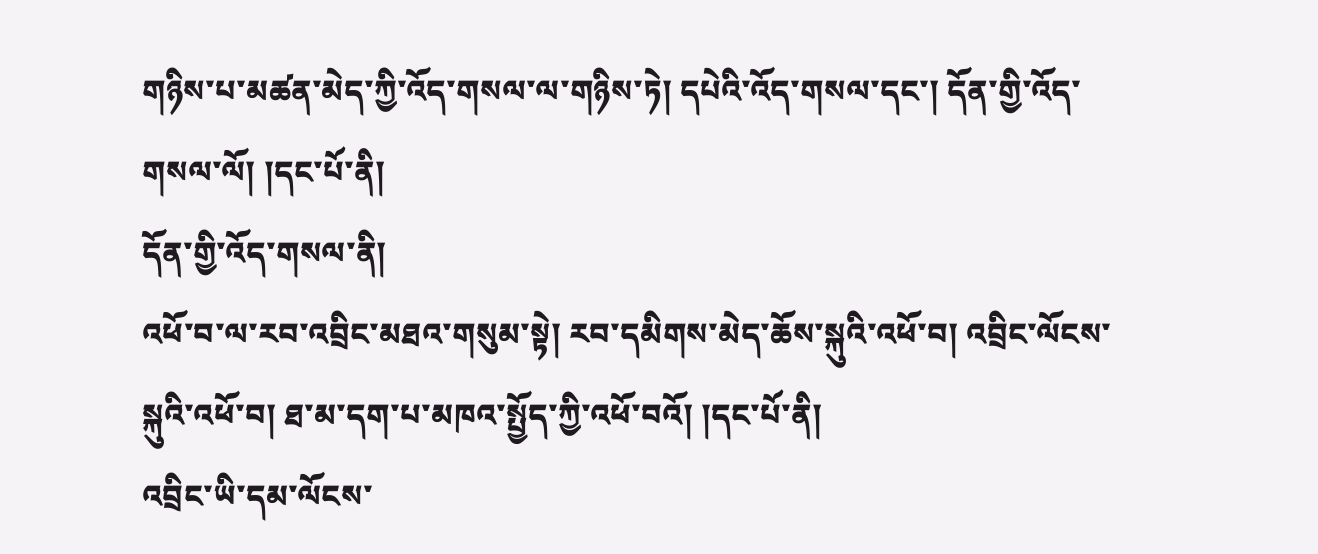གཉིས་པ་མཚན་མེད་ཀྱི་འོད་གསལ་ལ་གཉིས་ཏེ། དཔེའི་འོད་གསལ་དང་། དོན་གྱི་འོད་གསལ་ལོ། །དང་པོ་ནི།
དོན་གྱི་འོད་གསལ་ནི།
འཕོ་བ་ལ་རབ་འབྲིང་མཐའ་གསུམ་སྟེ། རབ་དམིགས་མེད་ཆོས་སྐུའི་འཕོ་བ། འབྲིང་ལོངས་སྐུའི་འཕོ་བ། ཐ་མ་དག་པ་མཁའ་སྤྱོད་ཀྱི་འཕོ་བའོ། །དང་པོ་ནི།
འབྲིང་ཡི་དམ་ལོངས་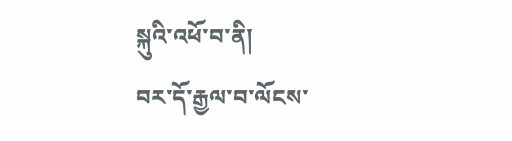སྐུའི་འཕོ་བ་ནི།
བར་དོ་རྒྱལ་བ་ལོངས་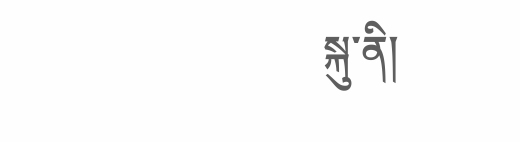སྐུ་ནི།